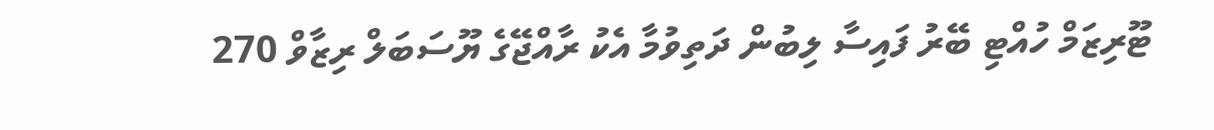ޓޫރިޒަމް ހުއްޓި ބޭރު ފައިސާ ލިބުން ދަތިވުމާ އެކު ރާއްޖޭގެ ޔޫސަބަލް ރިޒާވް 270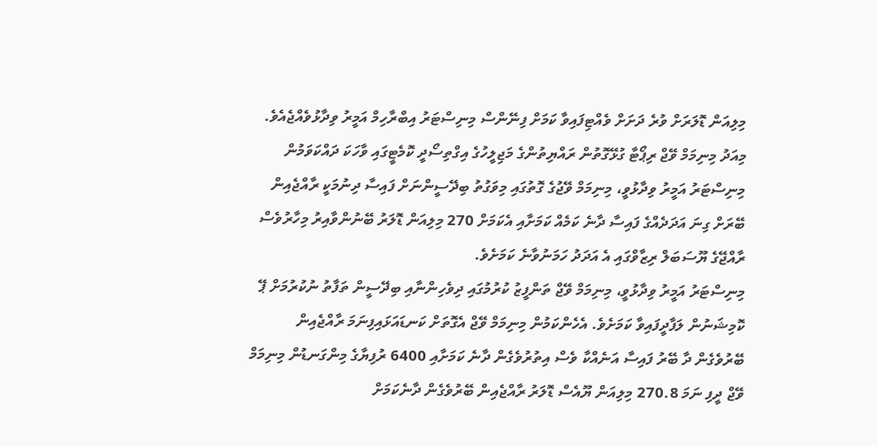މިލިއަން ޑޮލަރަށް ވުރެ ދަށަށް ވެއްޓިފައިވާ ކަމަށް ފިނޭންސް މިނިސްޓަރު އިބްރާހިމް އަމީރު ވިދާޅުވެއްޖެއެވެ.
މިއަދު މިނިމަމް ވޭޖް ރިޕޯޓާ ގުޅޭގޮތުން ރައްޔިތުންގެ މަޖިލީހުގެ އިގްތިސޯދީ ކޮމެޓީގައި ވާހަކަ ދައްކަވަމުން މިނިސްޓަރު އަމީރު ވިދާޅުވީ، މިނިމަމް ވޭޖުގެ ގޮތުގައި މިވަގުތު ބިދޭސީންނަށް ފައިސާ ދިނުމަކީ ރާއްޖެއިން ބޭރަށް ގިނަ އަދަދެއްގެ ފައިސާ ދާނެ ކަމެއް ކަމަށާއި އެކަމަށް 270 މިލިއަން ޑޮލަރު ބޭނުންވާއިރު މިހާރުވެސް ރާއްޖޭގެ ޔޫސަބަލް ރިޒާވްގައި އެ އަދަދު ހަމަނުވާނެ ކަމަށެވެ.
މިނިސްޓަރު އަމީރު ވިދާޅުވީ، މިނިމަމް ވޭޖް ތަންފީޒު ކުރުމުގައި ދިވެހިންނާއި ބިދޭސީން ތަފާތު ނުކުރުމަށް ޕޭ ކޮމިޝަނުން ލަފާދީފައިވާ ކަމަށެވެ. އެހެންކަމުން މިނިމަމް ވޭޖް އެގޮތަށް ކަނޑައަޅައިފިނަމަ ރާއްޖެއިން ބޭރުވެގެން ދާ ބޭރު ފައިސާ އަނެއްކާ ވެސް އިތުރުވެގެން ދާނެ ކަމަށާއި 6400 ރުފިޔާގެ މިންގަނޑުން މިނިމަމް ވޭޖް ދީފި ނަމަ 270.8 މިލިއަން ޔޫއެސް ޑޮލަރު ރާއްޖެއިން ބޭރުވެގެން ދާނެކަމަށް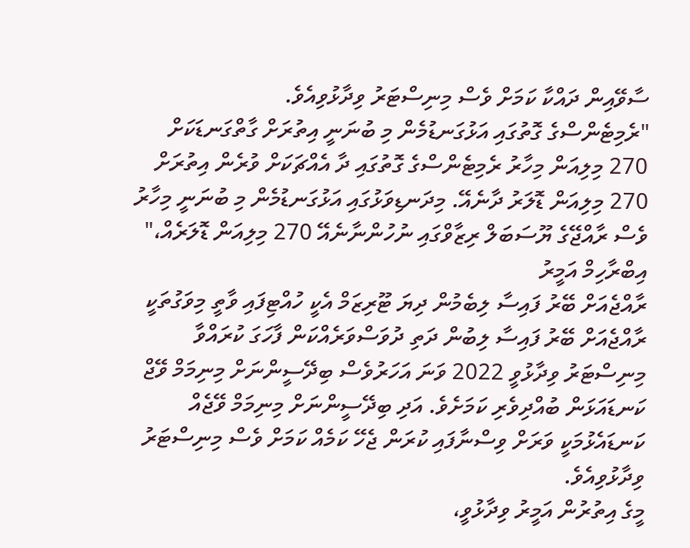ސާވޭއިން ދައްކާ ކަމަށް ވެސް މިނިސްޓަރު ވިދާޅުވިއެވެ.
"ރެމިޓެންސްގެ ގޮތުގައި އަޅުގަނޑުމެން މި ބުނަނީ އިތުރަށް ގާތްގަނޑަކަށް 270 މިލިއަން މިހާރު ރެމިޓެންސްގެ ގޮތުގައި ދާ އެއްޗަކަށް ވުރެން އިތުރަށް 270 މިލިއަން ޑޮލަރު ދާނެއޭ. މިދަނޑިވަޅުގައި އަޅުގަނޑުމެން މި ބުނަނީ މިހާރު ވެސް ރާއްޖޭގެ ޔޫސަބަލް ރިޒާވްގައި ނުހުންނާނެއޭ 270 މިލިއަން ޑޮލަރެއް،"
އިބްރާހިމް އަމީރު
ރާއްޖެއަށް ބޭރު ފައިސާ ލިބެމުން ދިޔަ ޓޫރިޒަމް އެކީ ހުއްޓިފައި ވާތީ މިވަގުތަކީ ރާއްޖެއަށް ބޭރު ފައިސާ ލިބުން ދަތި ދުވަސްވަރެއްކަން ފާހަގަ ކުރައްވާ މިނިސްޓަރު ވިދާޅުވީ 2022 ވަނަ އަހަރުވެސް ބިދޭސީންނަށް މިނިމަމް ވޭޖް ކަނޑައަޅަން ބުއްދިވެރި ކަމަށެވެ. އަދި ބިދޭސީންނަށް މިނިމަމް ވޭޖެއް ކަނޑައެޅުމަކީ ވަރަށް ވިސްނާފައި ކުރަން ޖެހޭ ކަމެއް ކަމަށް ވެސް މިނިސްޓަރު ވިދާޅުވިއެވެ.
މީގެ އިތުރުން އަމީރު ވިދާޅުވީ،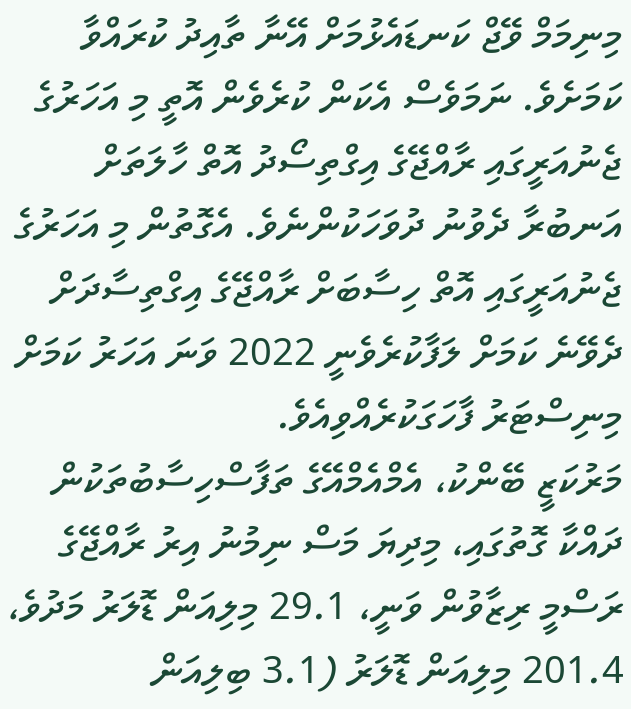މިނިމަމް ވޭޖް ކަނޑައެޅުމަށް އޭނާ ތާއިދު ކުރައްވާ ކަމަށެވެ. ނަމަވެސް އެކަން ކުރެވެން އޮތީ މި އަހަރުގެ ޖެނުއަރީގައި ރާއްޖޭގެ އިގްތިސޯދު އޮތް ހާލަތަށް އަނބުރާ ދެވުނު ދުވަހަކުންނެވެ. އެގޮތުން މި އަހަރުގެ ޖެނުއަރީގައި އޮތް ހިސާބަށް ރާއްޖޭގެ އިގްތިސާދަށް ދެވޭނެ ކަމަށް ލަފާކުރެވެނީ 2022 ވަނަ އަހަރު ކަމަށް މިނިސްޓަރު ފާހަގަކުރެއްވިއެވެ.
މަރުކަޒީ ބޭންކު، އެމްއެމްއޭގެ ތަފާސްހިސާބުތަކުން ދައްކާ ގޮތުގައި، މިދިޔަ މަސް ނިމުނު އިރު ރާއްޖޭގެ ރަސްމީ ރިޒާވުން ވަނީ، 29.1 މިލިއަން ޑޮލަރު މަދުވެ، 201.4 މިލިއަން ޑޮލަރު (3.1 ބިލިއަން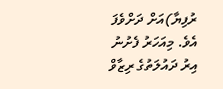ރުފިޔާ)އަށް ދަށްވެފަ އެވެ. މިއަހަރު ފެށުނު އިރު ދައުލަތުގެ ރިޒާވް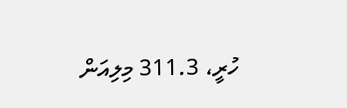ހުރީ، 311.3 މިލިއަން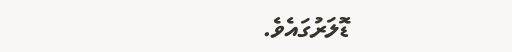ޑޮލަރުގައެވެ.